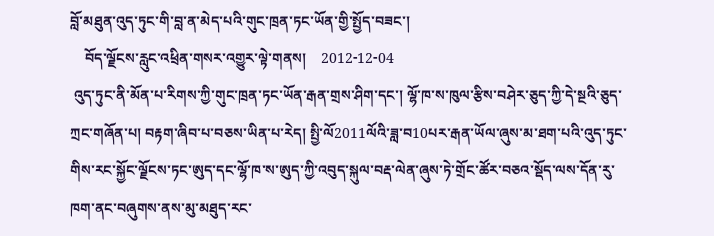བློ་མཐུན་འུད་ཏུང་གི་བླ་ན་མེད་པའི་གུང་ཁྲན་ཏང་ཡོན་གྱི་སྤྱོད་བཟང་།
    བོད་ལྗོངས་རླུང་འཕྲིན་གསར་འགྱུར་ལྟེ་གནས།    2012-12-04
 འུད་ཏུང་ནི་མོན་པ་རིགས་ཀྱི་གུང་ཁྲན་ཏང་ཡོན་རྒན་གྲས་ཤིག་དང་། ལྷོ་ཁ་ས་ཁུལ་རྩིས་བཤེར་ཅུད་ཀྱི་དེ་སྔའི་ཅུད་ཀྲང་གཞོན་པ། བརྟག་ཞིབ་པ་བཅས་ཡིན་པ་རེད། སྤྱི་ལོ2011ལོའི་ཟླ་བ10པར་རྒན་ཡོལ་ཞུས་མ་ཐག་པའི་འུད་ཏུང་གིས་རང་སྐྱོང་ལྗོངས་ཏང་ཨུད་དང་ལྷོ་ཁ་ས་ཨུད་ཀྱི་འབུད་སྐུལ་བརྡ་ལེན་ཞུས་ཏེ་གྲོང་ཚོར་བཅའ་སྡོད་ལས་དོན་རུ་ཁག་ནང་བཞུགས་ནས་མུ་མཐུད་རང་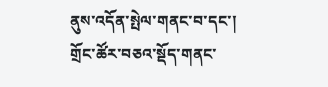ནུས་འདོན་སྤེལ་གནང་བ་དང་། གྲོང་ཚོར་བཅའ་སྡོད་གནང་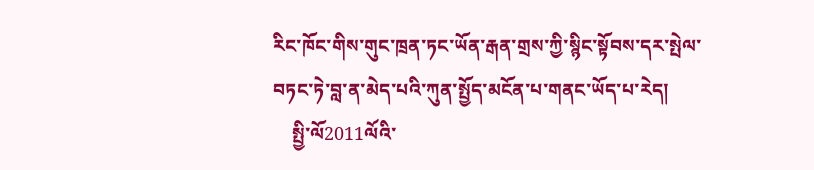རིང་ཁོང་གིས་གུང་ཁྲན་ཏང་ཡོན་རྒན་གྲས་ཀྱི་སྙིང་སྟོབས་དར་སྤེལ་བཏང་ཏེ་བླ་ན་མེད་པའི་ཀུན་སྤྱོད་མངོན་པ་གནང་ཡོད་པ་རེད།
    སྤྱི་ལོ2011ལོའི་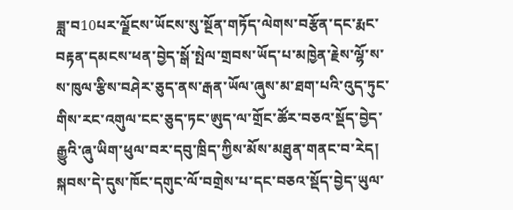ཟླ་བ10པར་ལྗོངས་ཡོངས་སུ་སྔོན་གཏོད་ལེགས་བརྩོན་དང་རྨང་བརྟན་དམངས་ཕན་བྱེད་སྒོ་སྤེལ་གྲབས་ཡོད་པ་མཁྱེན་རྗེས་ལྷོ་ས་ས་ཁུལ་རྩིས་བཤེར་ཅུད་ནས་རྒན་ཡོལ་ཞུས་མ་ཐག་པའི་འུད་ཏུང་གིས་རང་འགུལ་ངང་ཅུད་ཏང་ཨུད་ལ་གྲོང་ཚོར་བཅའ་སྡོད་བྱེད་རྒྱུའི་ཞུ་ཡིག་ཕུལ་བར་དབུ་ཁྲིད་ཀྱིས་མོས་མཐུན་གནང་བ་རེད། སྐབས་དེ་དུས་ཁོང་དགུང་ལོ་བགྲེས་པ་དང་བཅའ་སྡོད་བྱེད་ཡུལ་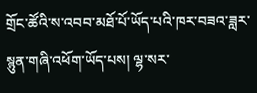གྲོང་ཚོའི་ས་འབབ་མཐོ་པོ་ཡོད་པའི་ཁར་བཟའ་ཟླར་སྙུན་གཞི་འཕོག་ཡོད་པས། ལྷ་སར་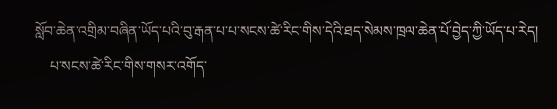སློབ་ཆེན་འགྲིམ་བཞིན་ཡོད་པའི་བུ་རྒན་པ་པ་སངས་ཚེ་རིང་གིས་དེའི་ཐད་སེམས་ཁྲལ་ཆེན་པོ་བྱེད་ཀྱི་ཡོད་པ་རེད།
    པ་སངས་ཚེ་རིང་གིས་གསར་འགོད་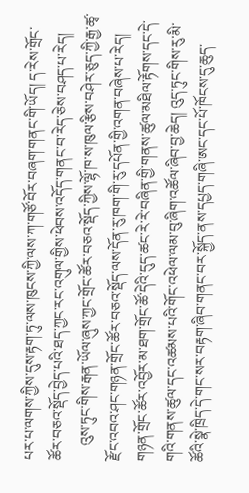པར་པ་ལགས་ཀྱིས་དུས་རྟག་ཏུ་ལས་ཁུངས་ཀྱི་ལས་ཀ་གཙོ་བོར་བཞག་གནང་གི་ཡོད། ད་རེས་གྲོང་ཚོར་བཅའ་སྡོད་བྱེད་པའི་ཐད་ཀྱང་རང་འགུལ་གྱིས་ཕེབས་འདོད་གནང་བ་རེད་ཅེས་བཤད་པ་རེད།
    འུས་ཏུང་གིས་རྒན་ཡོལ་ཞུས་ཀྱང་གྲོང་ཚོར་བཅའ་སྡོད་ཀྱིས་ལྷོ་ཁ་ས་ཁུལ་རྩིས་བཤེར་ཅུད་ཀྱི་རྒྱ་ཚྭ་རྫོང་འབའ་ཤང་གཉན་གྲོང་ཚོར་བཅའ་སྡོད་ལས་དོན་རུ་ཁག་གི་རུ་དཔོན་གྱི་འགན་བཞེས་པ་རེད། གཉན་གྲོང་ཚོར་འབྱོར་མ་ཐག་གྲོང་ཚོ་དེའི་དུད་ཚང་རེ་རེ་བཞིན་གྱི་གནས་ཚུལ་མཐིལ་རྟོགས་དང་དེ་གའི་གནས་ཚུལ་དང་འཚམས་པའི་གོང་འཕེལ་ལམ་བུ་ཞིག་འཚོལ་ཞིབ་བྱ་ཆེད། འུད་ཏུང་གིས་རུ་མི་ཚོའི་སྣེ་ཁྲིད་དེ་གང་སར་བརྟག་ཞིབ་གནང་བར་སྐྱོད་ནས་དཔྱད་གཞི་ཨང་དང་པོ་ཁོངས་དུ་ཆུད་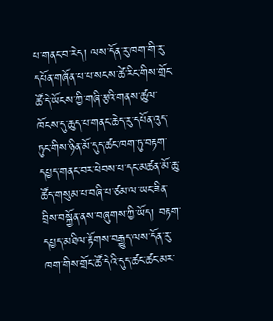པ་གནང་བ་རེད། ལས་དོན་རུ་ཁག་གི་རུ་དཔོན་གཞོན་པ་པ་སངས་ཚེ་རིང་གིས་གྲོང་ཚོ་དེ་ཡོངས་ཀྱི་གཞི་རྩའི་གནས་ཚུལ་ཁོངས་དུ་ཆུད་པ་གནང་ཆེད་རུ་དཔོན་འུད་ཏུང་གིས་ཉིན་མོ་དུད་ཚང་ཁག་ཏུ་བརྟག་དཔྱད་གནང་བར་ཕེབས་པ་དང་མཚན་མོ་ཆུ་ཚོད་གསུམ་པ་བཞི་པ་ཙམ་ལ་ཡང་ཟིན་བྲིས་བསྐྱོན་ནས་བཞུགས་ཀྱི་ཡོད། བརྟག་དཔྱད་མཐིལ་རྟོགས་བརྒྱུད་ལས་དོན་རུ་ཁག་གིས་གྲོང་ཚོ་དེའི་དུད་ཚང་ཚང་མར་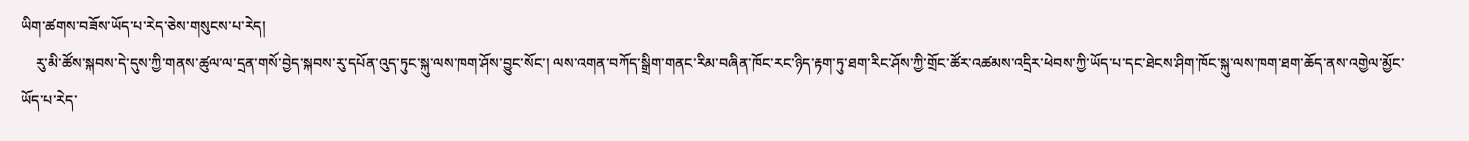ཡིག་ཚགས་བཟོས་ཡོད་པ་རེད་ཅེས་གསུངས་པ་རེད།
    རུ་མི་ཚོས་སྐབས་དེ་དུས་ཀྱི་གནས་ཚུལ་ལ་དྲན་གསོ་བྱེད་སྐབས་རུ་དཔོན་འུད་ཏུང་སྐུ་ལས་ཁག་ཤོས་བྱུང་སོང་། ལས་འགན་བཀོད་སྒྲིག་གནང་རིམ་བཞིན་ཁོང་རང་ཉིད་རྟག་ཏུ་ཐག་རིང་ཤོས་ཀྱི་གྲོང་ཚོར་འཚམས་འདྲིར་ཕེབས་ཀྱི་ཡོད་པ་དང་ཐེངས་ཤིག་ཁོང་སྐུ་ལས་ཁག་ཐག་ཆོད་ནས་འགྱེལ་མྱོང་ཡོད་པ་རེད་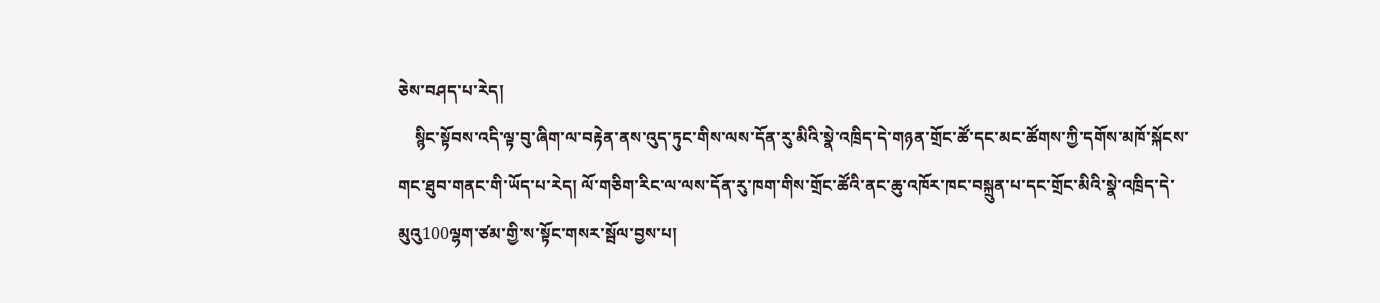ཅེས་བཤད་པ་རེད།
    སྙིང་སྟོབས་འདི་ལྟ་བུ་ཞིག་ལ་བརྟེན་ནས་འུད་ཏུང་གིས་ལས་དོན་རུ་མིའི་སྣེ་འཁྲིད་དེ་གཉན་གྲོང་ཚོ་དང་མང་ཚོགས་ཀྱི་དགོས་མཁོ་སྐོངས་གང་ཐུབ་གནང་གི་ཡོད་པ་རེད། ལོ་གཅིག་རིང་ལ་ལས་དོན་རུ་ཁག་གིས་གྲོང་ཚོའི་ནང་ཆུ་འཁོར་ཁང་བསྐྲུན་པ་དང་གྲོང་མིའི་སྣེ་འཁྲིད་དེ་མུའུ100ལྷག་ཙམ་གྱི་ས་སྟོང་གསར་སྦོལ་བྱས་པ།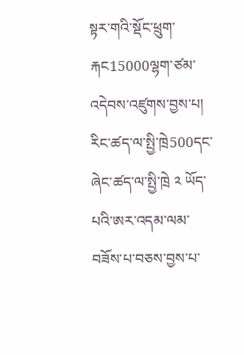སྟར་གའི་སྡོང་ཕྲུག་རྐང15000ལྷག་ཙམ་འདེབས་འཛུགས་བྱས་པ། རིང་ཚད་ལ་སྤྱི་ཁྲེ500དང་ཞེང་ཚད་ལ་སྤྱི་ཁྲེ ༢ ཡོད་པའི་ཨར་འདམ་ལམ་བཟོས་པ་བཅས་བྱས་པ་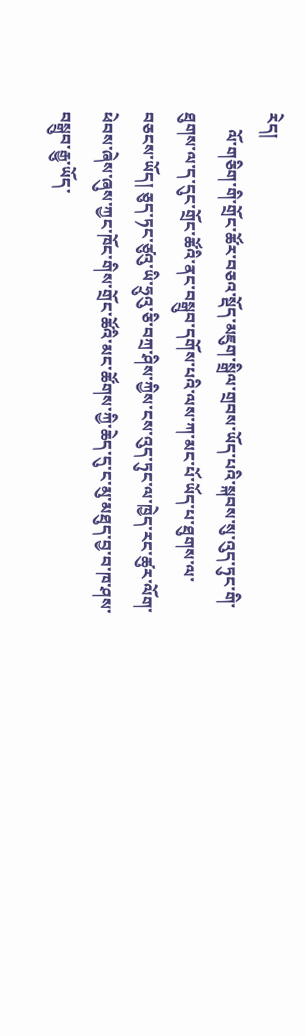རེད།
    ལོ་གཅིག་གི་གྲོང་ཚོར་བཅའ་སྡོད་མཇུག་སྒྲིལ་གྲབས་ཡོད་པའི་སྐབས་སུ་འུད་ཏུང་གི་ཐུགས་ལ་ད་དུང་གྲོང་ཚོའི་ནང་བསྒྲུབ་དགོས་པའི་ལས་ཀ་མང་པོ་ཡོད་པ་ཐུགས་ལ་བཅངས་ཡོད། ཅུད་ཏང་ཙུའུ་ཡི་ཧྲུའུ་ཅི་བཀྲ་ཤིས་ཀྱིས་ངས་འུད་ཏུང་ལ་ཁྱེད་རང་ཚུར་ལོག་ཕེབས་ཞེས་ཞུས་ཀྱང་ཁོང་གིས་གྲོང་ཚོའི་མང་ཚོགས་ཀྱི་ཆེད་དུ་ང་མུ་མཐུད་བྱ་བ་ཁ་ཤས་བསྒྲུབ་རྒྱུ་ཡོད་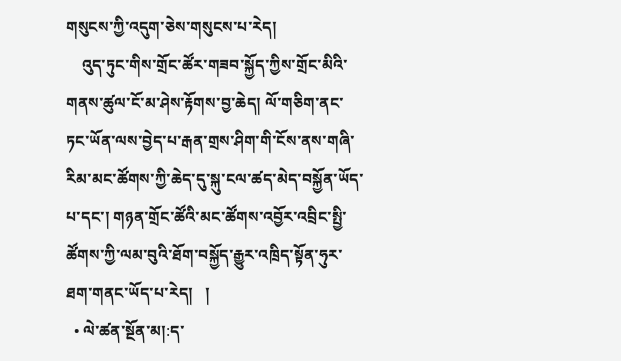གསུངས་ཀྱི་འདུག་ཅེས་གསུངས་པ་རེད།
    འུད་ཏུང་གིས་གྲོང་ཚོར་གཟབ་སྐྱོད་ཀྱིས་གྲོང་མིའི་གནས་ཚུལ་ངོ་མ་ཤེས་རྟོགས་བྱ་ཆེད། ལོ་གཅིག་ནང་ཏང་ཡོན་ལས་བྱེད་པ་རྒན་གྲས་ཤིག་གི་ངོས་ནས་གཞི་རིམ་མང་ཚོགས་ཀྱི་ཆེད་དུ་སྐུ་ངལ་ཚད་མེད་བསྐྱོན་ཡོད་པ་དང་། གཉན་གྲོང་ཚོའི་མང་ཚོགས་འབྱོར་འབྲིང་སྤྱི་ཚོགས་ཀྱི་ལམ་བུའི་ཐོག་བསྐྱོད་རྒྱུར་འཁྲིད་སྟོན་ཧུར་ཐག་གནང་ཡོད་པ་རེད།   །
  • ལེ་ཚན་སྔོན་མ།:ད་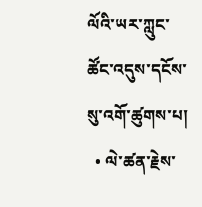ལོའི་ཡར་ཀླུང་ཚོང་འདུས་དངོས་སུ་འགོ་ཚུགས་པ།
  • ལེ་ཚན་རྗེས་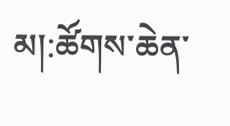མ།:ཚོགས་ཆེན་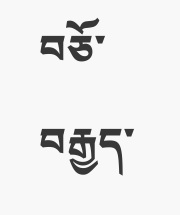བཅོ་བརྒྱད་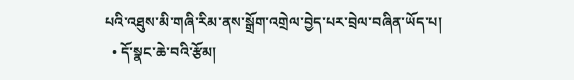པའི་འཐུས་མི་གཞི་རིམ་ནས་སྒྲོག་འགྲེལ་བྱེད་པར་བྲེལ་བཞིན་ཡོད་པ།
  • དོ་སྣང་ཆེ་བའི་རྩོམ།